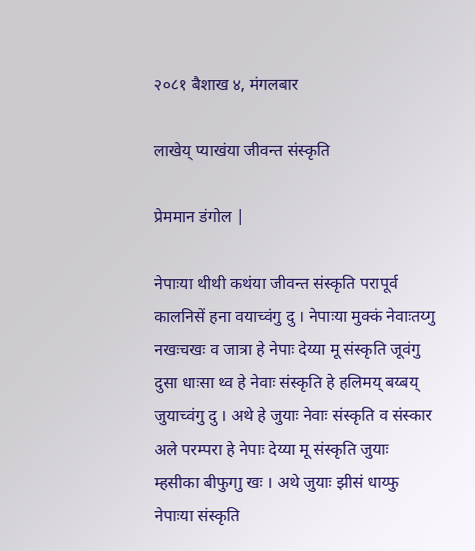२०८१ बैशाख ४, मंगलबार

लाखेय् प्याखंया जीवन्त संस्कृति

प्रेममान डंगोल |

नेपाःया थीथी कथंया जीवन्त संस्कृति परापूर्व कालनिसें हना वयाच्वंगु दु । नेपाःया मुक्कं नेवाःतय्गु नखःचखः व जात्रा हे नेपाः देय्या मू संस्कृति जूवंगु दुसा धाःसा थ्व हे नेवाः संस्कृति हे हलिमय् बय्बय् जुयाच्वंगु दु । अथे हे जुयाः नेवाः संस्कृति व संस्कार अले परम्परा हे नेपाः देय्या मू संस्कृति जुयाः म्हसीका बीफुगाु खः । अथे जुयाः झीसं धाय्फु नेपाःया संस्कृति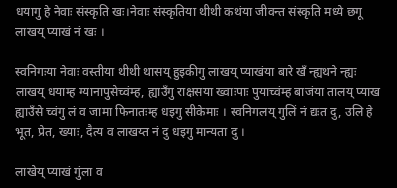धयागु हे नेवाः संस्कृति खः।नेवाः संस्कृतिया थीथी कथंया जीवन्त संस्कृति मध्ये छगू लाखय् प्याखं नं खः ।

स्वनिगःया नेवाः वस्तीया थीथी थासय् हुइकीगु लाखय् प्याखंया बारे खँ न्ह्यथने न्ह्यः लाखय् धयाम्ह ग्यानापुसेच्वंम्ह, ह्याउँगु राक्षसया ख्वाःपाः पुयाच्वंम्ह बाजंया तालय् प्याख ह्याउँसे च्वंगु लं व जामा फिनातःम्ह धइगु सीकेमाः । स्वनिगलय् गुलिं नं द्यःत दु, उलि हे भूत, प्रेत, ख्याः, दैत्य व लाखय्त नं दु धइगु मान्यता दु ।

लाखेय् प्याखं गुंला व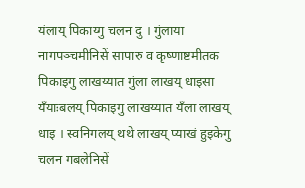यंलाय् पिकाय्गु चलन दु । गुंलाया नागपञ्चमीनिसें सापारु व कृष्णाष्टमीतक पिकाइगु लाखय्यात गुंला लाखय् धाइसा यँयाःबलय् पिकाइगु लाखय्यात यँला लाखय् धाइ । स्वनिगलय् थथे लाखय् प्याखं हुइकेगु चलन गबलेनिसें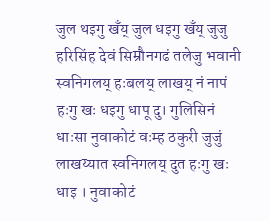जुल थइगु खँय् जुल धइगु खँय् जुजु हरिसिंह देवं सिम्रौनगढं तलेजु भवानी स्वनिगलय् हःबलय् लाखय् नं नापं हःगु खः धइगु धापू दु। गुलिसिनं धाःसा नुवाकोटं वःम्ह ठकुरी जुजुं लाखय्यात स्वनिगलय् दुत हःगु खः धाइ । नुवाकोटं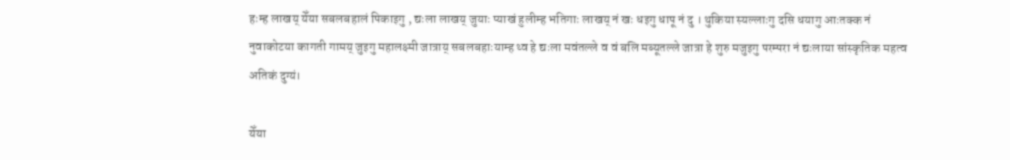हःम्ह लाखय् येँया सबलबहालं पिकाइगु , द्यःला लाखय् जुयाः प्याखं हुलीम्ह भतिगाः लाखय् नं खः धइगु धापू नं दु । थुकिया स्यल्लाःगु दसि धयागु आःतक्क नं नुवाकोटया कागती गामय् जुइगु महालक्ष्मी जात्राय् सबलबहाःयाम्ह थ्व हे द्यःला मवंतल्ले व वं बलि मब्यूतल्ले जात्रा हे शुरु मजुइगु परम्परा नं द्यःलाया सांस्कृतिक महत्व अतिकं दुग्यं।

येँया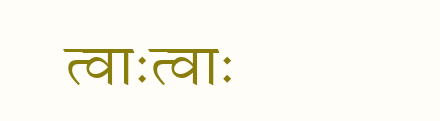त्वाःत्वाः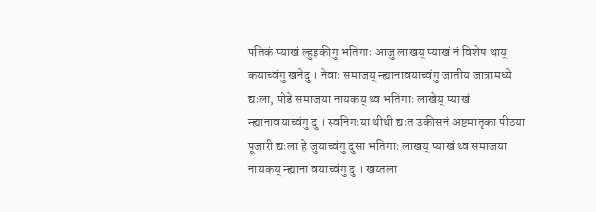पतिकं प्याखं ल्हुइकीगु भतिगाः आजु लाखय् प्याखं नं विशेष थाय् कयाच्वंगु खनेदु । नेवाः समाजय् न्ह्यानावयाच्वंगु जातीय जात्रामध्ये द्यःला, पोडे समाजया नायकय् थ्व भतिगाः लाखेय् प्याखं  न्ह्यानावयाच्वंगु दु । स्वनिगःया थीथी द्यःत उकीसनं अष्टमातृका पीठया पूजारी द्यःला हे जुयाच्वंगु दुसा भतिगाः लाखय् प्याखं थ्व समाजया नायकय् न्ह्याना वयाच्वंगु दु । खय्तला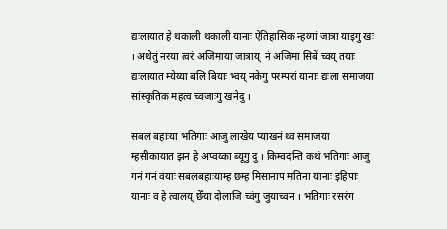द्यःलायात हे थकाली थकाली यानाः ऐतिहासिक न्हय्गां जात्रा याइगु खः । अथेतुं नरया त्वरं अजिमाया जात्राय्  नं अजिमा सिबें च्वय् तयाः द्यःलायात म्येय्या बलि बियाः भ्वय् नकेगु परम्परां यानाः द्यःला समाजया सांस्कृतिक महत्व च्वजाःगु खनेदु ।

सबल बहाःया भतिगाः आजु लाखेय प्याखनं थ्व समाजया म्हसीकायात झन हे अप्वय्का ब्यूगु दु । किम्वदन्ति कथं भतिगाः आजु गनं गनं वयाः सबलबहाःयाम्ह छम्ह मिसानाप मतिना यानाः इहिपाः यानाः व हे त्वालय् छेँया दोलाजि च्वंगु जुयाच्वन । भतिगाः रसरंग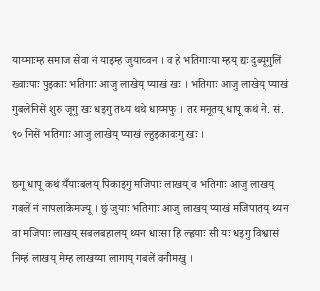याय्माःम्ह समाज सेवा नं याइम्ह जुयाच्वन । व हे भतिगाःया म्हय् द्यः दुब्यूगुलिं ख्वाःपाः पुइकाः भतिगाः आजु लाखेय् प्याखं खः । भतिगाः आजु लाखेय् प्याखं गुबलेनिसें शुरु जूगु खः धइगु तथ्य थथे धाय्मफु । तर मनूतय् धापू कथं ने. सं. ९० निसें भतिगाः आजु लाखेय् प्याखं ल्हुइकावःगु खः ।

छगू धापू कथं यँयाःबलय् पिकाइगु मजिपाः लाखय् व भतिगाः आजु लाखय् गबलें नं नापलाकेमज्यू । छुं जुयाः भतिगाः आजु लाखय् प्याखं मजिपातय् थ्यन वा मजिपाः लाखय् सबलबहालय् थ्यन धाःसा हि ल्ह्वयाः सी यः धइगु विश्वासं निम्हं लाखय् मेम्ह लाखय्या लागाय् गबलें वनीमखु ।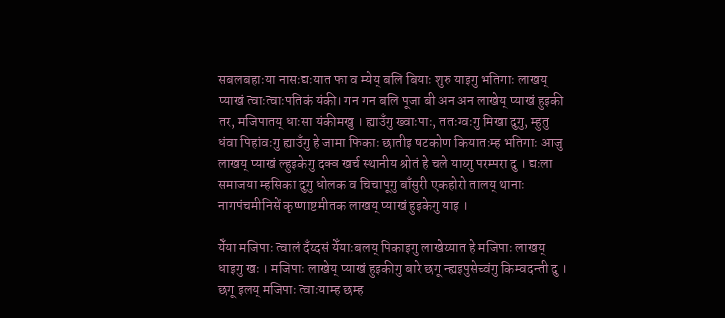सबलबहाःया नासःद्यःयात फा व म्येय् बलि बियाः शुरु याइगु भतिगाः लाखय् प्याखं त्वाःत्वाःपतिकं यंकी। गन गन बलि पूजा बी अन अन लाखेय् प्याखं हुइकी तर, मजिपातय् धाःसा यंकीमखु । ह्याउँगु ख्वाःपाः, ततःग्वःगु मिखा दुगु, म्हुतु धंवा पिहांवःगु ह्याउँगु हे जामा फिकाः छातीइ षटकोण कियातःम्ह भतिगाः आजु लाखय् प्याखं ल्हुइकेगु दक्व खर्च स्थानीय श्रोतं हे चले याय्गु परम्परा दु । द्यःला समाजया म्हसिका दुगु धोलक व चिचापूगु बाँसुरी एकहोरो तालय् थानाः नागपंचमीनिसें कृष्णाष्टमीतक लाखय् प्याखं हुइकेगु याइ ।

येँया मजिपाः त्वालं दँय्दसं येँयाःबलय् पिकाइगु लाखेय्यात हे मजिपाः लाखय् धाइगु खः । मजिपाः लाखेय् प्याखं हुइकीगु बारे छगू न्ह्यइपुसेच्वंगु किम्वदन्ती दु । छगू इलय् मजिपाः त्वाःयाम्ह छम्ह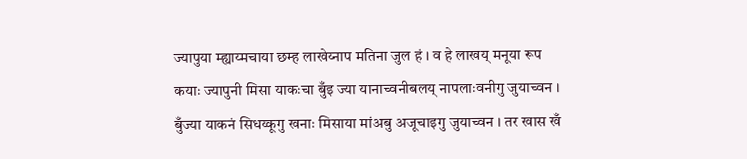ज्यापुया म्ह्याय्मचाया छम्ह लाखेय्नाप मतिना जुल हं । व हे लाखय् मनूया रूप कयाः ज्यापुनी मिसा याकःचा बुँइ ज्या यानाच्वनीबलय् नापलाःवनीगु जुयाच्वन । बुँज्या याकनं सिधय्कूगु खनाः मिसाया मांअबु अजूचाइगु जुयाच्वन । तर खास खँ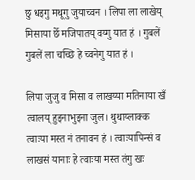छु धइगु मथूगु जुयाच्वन । लिपा ला लाखेय् मिसाया छेँ मजिपातय् वय्गु यात हं । गुबलें गुबलें ला चच्छि हे च्वनेगु यात हं ।

लिपा जुजु व मिसा व लाखय्या मतिनाया खँ त्वालय् हुइनाभुइना जुल। थुथाय्लाक्क त्वाःया मस्त नं तनावन हं । त्वाःयापिन्सं व लाखसं यानाः हे त्वाःया मस्त तंगु खः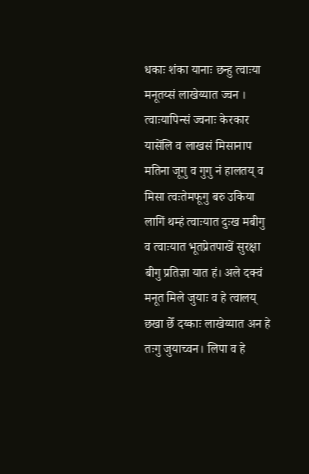धकाः शंका यानाः छन्हु त्वाःया मनूतय्सं लाखेय्यात ज्वन । त्वाःयापिन्सं ज्वनाः केरकार यासेंलि व लाखसं मिसानाप मतिना जूगु व गुगु नं हालतय् व मिसा त्वःतेमफूगु बरु उकिया लागिं थम्हं त्वाःयात दुःख मबीगु व त्वाःयात भूतप्रेतपाखें सुरक्षा बीगु प्रतिज्ञा यात हं। अले दक्वं मनूत मिले जुयाः व हे त्वालय् छखा छेँ दय्काः लाखेय्यात अन हे तःगु जुयाच्वन। लिपा व हे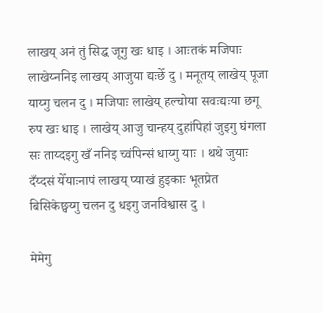लाखय् अनं तुं सिद्ध जूगु खः धाइ । आःतकं मजिपाः लाखेय्ननिइ लाखय् आजुया द्यःछेँ दु । मनूतय् लाखेय् पूजा याय्गु चलन दु । मजिपाः लाखेय् हल्चोया सवःद्यःया छगू रुप खः धाइ । लाखेय् आजु चान्हय् दुहांपिहां जुइगु घंगला सः ताय्दइगु खँ ननिइ च्वंपिन्सं धाय्गु याः । थथे जुयाः दँय्दसं येँयाःनापं लाखय् प्याखं हुइकाः भूतप्रेत बिसिकेछ्वय्गु चलन दु धइगु जनविश्वास दु ।

मेमेगु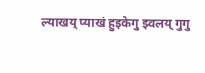ल्याखय् प्याखं हुइकेगु झ्वलय् गुगु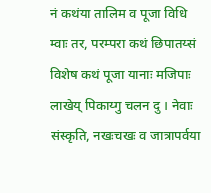नं कथंया तालिम व पूजा विधि म्वाः तर, परम्परा कथं छिपातय्सं विशेष कथं पूजा यानाः मजिपाः लाखेय् पिकाय्गु चलन दु । नेवाः संस्कृति, नखःचखः व जात्रापर्वया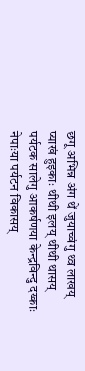छगू अभिन्न अंग थें जुयाच्वंगु थ्व लाखय् प्याखं हुइकाः थीथी इलय् थीथी थासय् पर्यटक सालेगु आकर्षणया केन्द्रविन्दु दय्काः नेपाःया पर्यटन विकासय्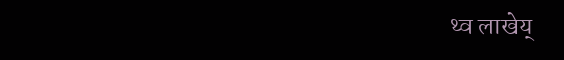थ्व लाखेय्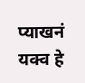प्याखनं यक्व हे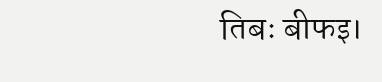तिबः बीफइ।